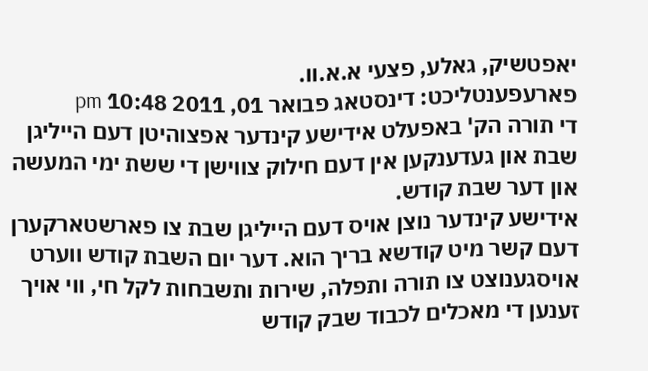יאפטשיק, גאלע, פצעי א.א.וו.
פארעפענטליכט: דינסטאג פבואר 01, 2011 10:48 pm
די תורה הק' באפעלט אידישע קינדער אפצוהיטן דעם הייליגן שבת און געדענקען אין דעם חילוק צווישן די ששת ימי המעשה און דער שבת קודש.
אידישע קינדער נוצן אויס דעם הייליגן שבת צו פארשטארקערן דעם קשר מיט קודשא בריך הוא. דער יום השבת קודש ווערט אויסגענוצט צו תורה ותפלה, שירות ותשבחות לקל חי, ווי אויך זענען די מאכלים לכבוד שבק קודש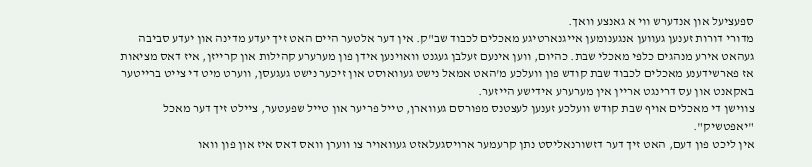ספעציעל און אנדערש ווי א גאנצע וואך.
מדורי דורות זענען געווען אנגענומען אייגנארטיגע מאכלים לכבוד שב"ק. אין דער אלטער היים האט זיך יעדע מדינה און יעדע סביבה געהאט אירע מנהגים כלפי מאכלי שבת. כהיום, ווען אינעם זעלבן געגנט וואוינען אידן פון מערערע קהילות און קרייזן, איז דאס מציאות אז פארשידענע מאכלים לכבוד שבת קודש פון וועלכע מ'האט אמאל נישט געוואוסט און זיכער נישט געגעסן, ווערט מיט די צייט ברייטער באקאנט און עס דרינגט אריין אין מערערע אידישע הייזער.
צווישן די מאכלים אויף שבת קודש וועלכע זענען לעצטנס מפורסם געווארן, טייל פריער און טייל שפעטער, ציילט זיך דער מאכל "יאפטשיק".
אין ליכט פון דעם, האט זיך דער דזשורנאליסט נתן קרעמער ארויסגעלאזט געוואויר צו ווערן וואס דאס איז און פון וואו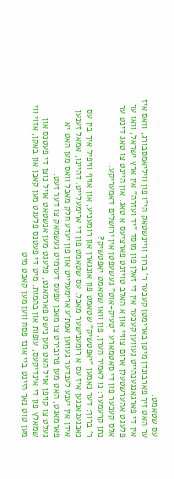עס שטאמט.
ער האט זיך פארבונדן מיטן בארימטן קעכער ר' ברוך וויינשטאק הי"ו פון וויליאמסבורג, וואס איז אין די פארגאנגענהייט געווען קעכער אין די זאלן פון מוסד "יד ועזרה" אין ארץ ישראל, וואו ער פלעגט אהערשטעלן ארום צוויי און א האלב טויזנט פארציעס א טאג. און היינט צו טאג דינט ער אלס קעכער פון די סאטמארע "טעיק-אוט" געשעפטן אין ירושלים דאמעריקע.
נתן קרעמער: נו לאמיר הערן, פון וואו שטאמט יאפטשיק?
ר' ברוך: דער נאמען "יאפטשיק" שטאמט פון אונגארן און רומעניע, און אויף וויפיל איך בין עס נאכגעגאנגען איז עס א רומענישער מאכל. עס שטאמט פון די ארימעלייט. דהיינו, אמאל זענען אידן אין יענע לענדער געווען אמת'ע ארימעלייט און פון יעדע חלק מאכל וואס מען האט יא פארמאגט, האט מען פרובירט צו מאכן עפעס דערמיט געשמאק צו דער זעט.
געלט צו קויפן אויל האט מען נישט פארמאגט, פלעגט מען אנשטאט אויל נוצן די פעטנס און שמאלץ פון די אינדיקעס, עופות און בהמות. מיט די פעטנס פלעגט מען קאכן און באקן, אזוי ווי מען טוט נאך היינט ביי אונז פסח ווען מען קאכט מיט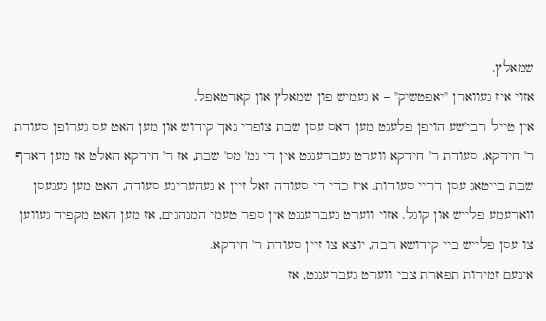שמאלץ.
אזוי איז געווארן "יאפטשיק" – א געמיש פון שמאלץ און קארטאפל.
אין טייל רבי'שע הויפן פלעגט מען דאס עסן שבת צופרי נאך קידוש און מען האט עס גערופן סעודת ר' חידקא. סעודת ר' חידקא ווערט געברענגט אין די גמ' מס' שבת, אז ר' חידקא האלט אז מען דארף שבת בייטאג עסן דריי סעודות. איז כדי די סעודה זאל זיין א געהעריגע סעודה, האט מען געגעסן ווארעמע פלייש און קוגל. אזוי ווערט געברענגט אין ספר טעמי המנהגים, אז מען האט מקפיד געווען צו עסן פלייש ביי קידושא רבה, יוצא צו זיין סעודת ר' חידקא.
אינעם זמירות תפארת צבי ווערט געברענגט, אז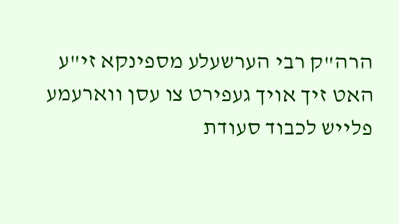הרה"ק רבי הערשעלע מספינקא זי"ע האט זיך אויך געפירט צו עסן ווארעמע פלייש לכבוד סעודת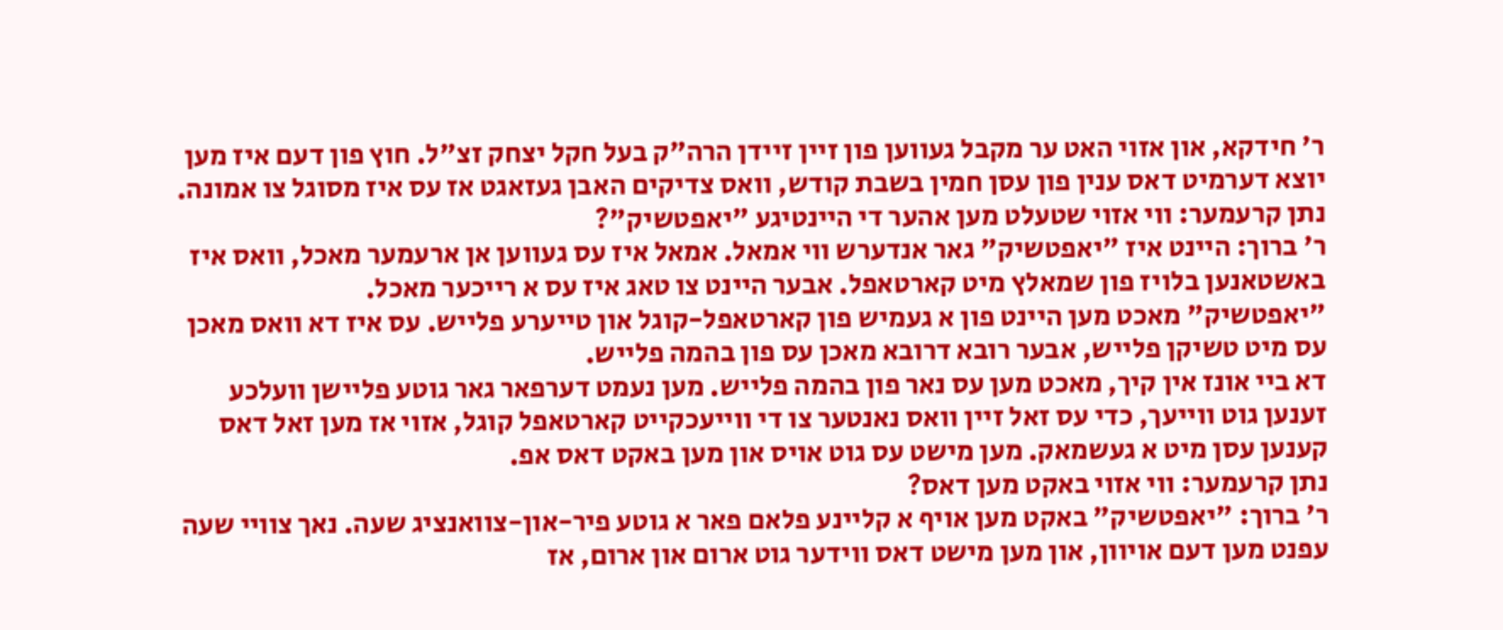ר' חידקא, און אזוי האט ער מקבל געווען פון זיין זיידן הרה"ק בעל חקל יצחק זצ"ל. חוץ פון דעם איז מען יוצא דערמיט דאס ענין פון עסן חמין בשבת קודש, וואס צדיקים האבן געזאגט אז עס איז מסוגל צו אמונה.
נתן קרעמער: ווי אזוי שטעלט מען אהער די היינטיגע "יאפטשיק"?
ר' ברוך: היינט איז "יאפטשיק" גאר אנדערש ווי אמאל. אמאל איז עס געווען אן ארעמער מאכל, וואס איז באשטאנען בלויז פון שמאלץ מיט קארטאפל. אבער היינט צו טאג איז עס א רייכער מאכל.
"יאפטשיק" מאכט מען היינט פון א געמיש פון קארטאפל-קוגל און טייערע פלייש. עס איז דא וואס מאכן עס מיט טשיקן פלייש, אבער רובא דרובא מאכן עס פון בהמה פלייש.
דא ביי אונז אין קיך, מאכט מען עס נאר פון בהמה פלייש. מען נעמט דערפאר גאר גוטע פליישן וועלכע זענען גוט ווייעך, כדי עס זאל זיין וואס נאנטער צו די ווייעכקייט קארטאפל קוגל, אזוי אז מען זאל דאס קענען עסן מיט א געשמאק. מען מישט עס גוט אויס און מען באקט דאס אפ.
נתן קרעמער: ווי אזוי באקט מען דאס?
ר' ברוך: "יאפטשיק" באקט מען אויף א קליינע פלאם פאר א גוטע פיר-און-צוואנציג שעה. נאך צוויי שעה עפנט מען דעם אויוון, און מען מישט דאס ווידער גוט ארום און ארום, אז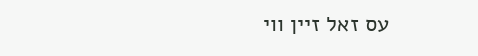עס זאל זיין ווי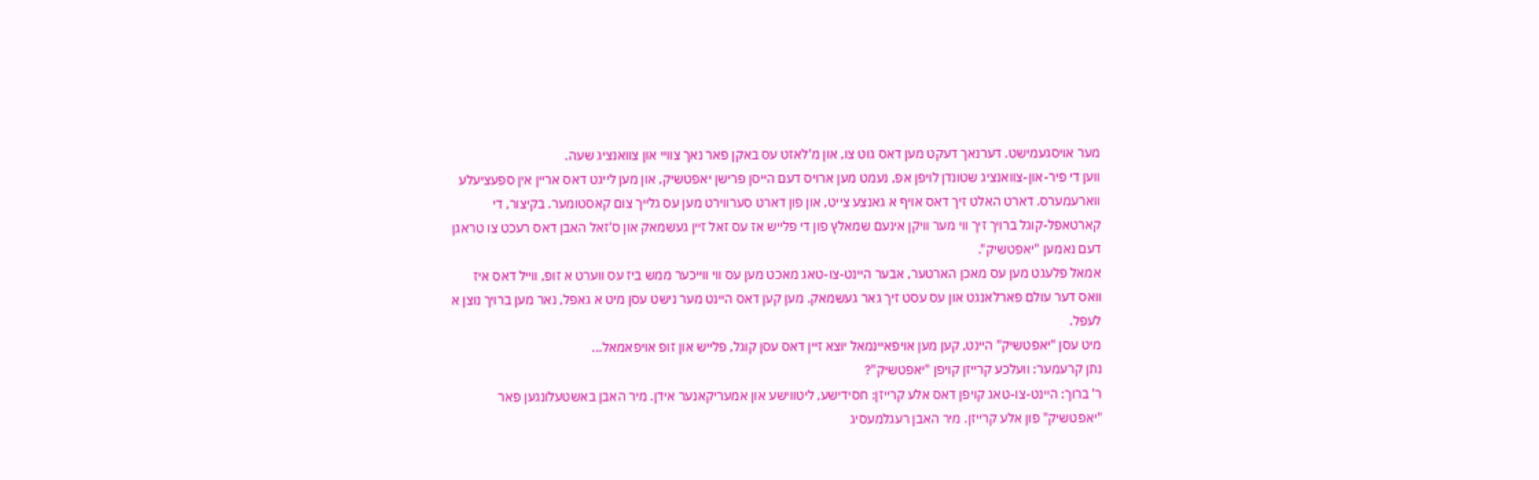מער אויסגעמישט. דערנאך דעקט מען דאס גוט צו, און מ'לאזט עס באקן פאר נאך צוויי און צוואנציג שעה.
ווען די פיר-און-צוואנציג שטונדן לויפן אפ, נעמט מען ארויס דעם הייסן פרישן יאפטשיק, און מען לייגט דאס אריין אין ספעציעלע ווארעמערס. דארט האלט זיך דאס אויף א גאנצע צייט, און פון דארט סערווירט מען עס גלייך צום קאסטומער. בקיצור, די קארטאפל-קוגל ברויך זיך ווי מער וויקן אינעם שמאלץ פון די פלייש אז עס זאל זיין געשמאק און ס'זאל האבן דאס רעכט צו טראגן דעם נאמען "יאפטשיק".
אמאל פלעגט מען עס מאכן הארטער, אבער היינט-צו-טאג מאכט מען עס ווי ווייכער ממש ביז עס ווערט א זופ, ווייל דאס איז וואס דער עולם פארלאנגט און עס עסט זיך גאר געשמאק. מען קען דאס היינט מער נישט עסן מיט א גאפל, נאר מען ברויך נוצן א לעפל.
מיט עסן "יאפטשיק" היינט, קען מען אויפאיינמאל יוצא זיין דאס עסן קוגל, פלייש און זופ אויפאמאל...
נתן קרעמער: וועלכע קרייזן קויפן "יאפטשיק"?
ר' ברוך: היינט-צו-טאג קויפן דאס אלע קרייזן: חסידישע, ליטווישע און אמעריקאנער אידן. מיר האבן באשטעלונגען פאר "יאפטשיק" פון אלע קרייזן. מיר האבן רעגלמעסיג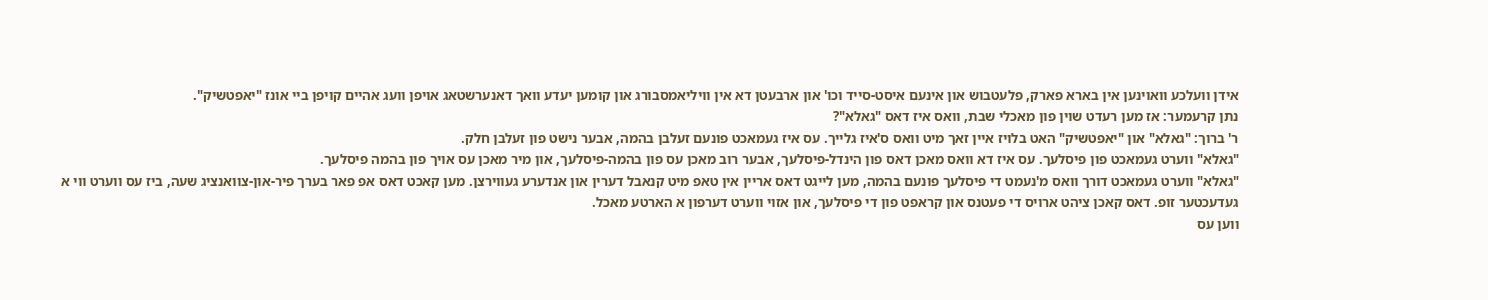אידן וועלכע וואוינען אין בארא פארק, פלעטבוש און אינעם איסט-סייד וכו' און ארבעטן דא אין וויליאמסבורג און קומען יעדע וואך דאנערשטאג אויפן וועג אהיים קויפן ביי אונז "יאפטשיק".
נתן קרעמער: אז מען רעדט שוין פון מאכלי שבת, וואס איז דאס "גאלא"?
ר' ברוך: "גאלא" און "יאפטשיק" האט בלויז איין זאך מיט וואס ס'איז גלייך. עס איז געמאכט פונעם זעלבן בהמה, אבער נישט פון זעלבן חלק.
"גאלא" ווערט געמאכט פון פיסלעך. עס איז דא וואס מאכן דאס פון הינדל-פיסלעך, אבער רוב מאכן עס פון בהמה-פיסלעך, און מיר מאכן עס אויך פון בהמה פיסלעך.
"גאלא" ווערט געמאכט דורך וואס מ'נעמט די פיסלעך פונעם בהמה, מען לייגט דאס אריין אין טאפ מיט קנאבל דערין און אנדערע געווירצן. מען קאכט דאס אפ פאר בערך פיר-און-צוואנציג שעה, ביז עס ווערט ווי א געדעכטער זופ. דאס קאכן ציהט ארויס די פעטנס און קראפט פון די פיסלעך, און אזוי ווערט דערפון א הארטע מאכל.
ווען עס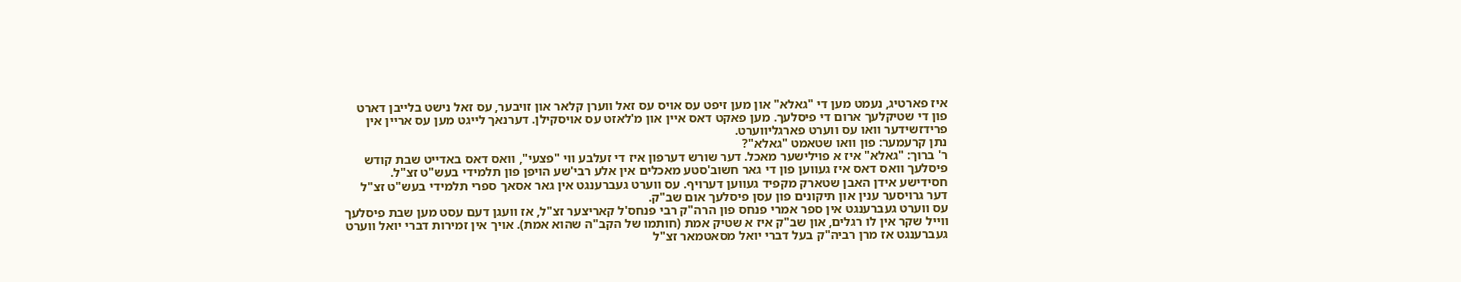איז פארטיג, נעמט מען די "גאלא" און מען זיפט עס אויס עס זאל ווערן קלאר און זויבער, עס זאל נישט בלייבן דארט פון די שטיקלעך ארום די פיסלעך. מען פאקט דאס איין און מ'לאזט עס אויסקילן. דערנאך לייגט מען עס אריין אין פרידזשידער וואו עס ווערט פארגליווערט.
נתן קרעמער: פון וואו שטאמט "גאלא"?
ר' ברוך: "גאלא" איז א פוילישער מאכל. דער שורש דערפון איז די זעלבע ווי "פצעי", וואס דאס באדייט שבת קודש פיסלעך וואס דאס איז געווען פון די גאר חשוב'סטע מאכלים אין אלע רבי'שע הויפן פון תלמידי בעש"ט זצ"ל.
חסידישע אידן האבן שטארק מקפיד געווען דערויף. עס ווערט געברענגט אין גאר אסאך ספרי תלמידי בעש"ט זצ"ל דער גרויסער ענין און תיקונים פון עסן פיסלעך אום שב"ק.
עס ווערט געברענגט אין ספר אמרי פנחס פון הרה"ק רבי פנחס'ל קאריצער זצ"ל, אז וועגן דעם עסט מען שבת פיסלעך ווייל שקר אין לו רגלים, און שב"ק איז א שטיק אמת (חותמו של הקב"ה שהוא אמת). אויך אין זמירות דברי יואל ווערט געברענגט אז מרן רביה"ק בעל דברי יואל מסאטמאר זצ"ל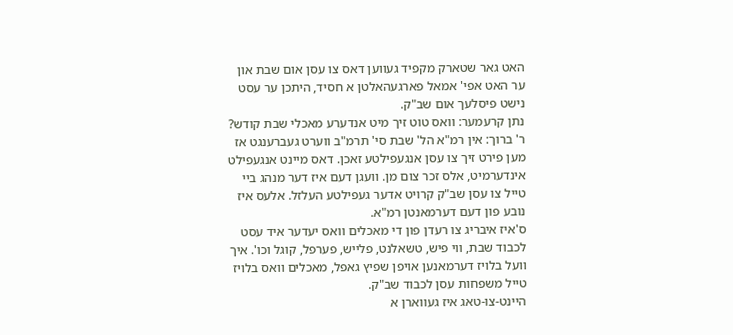האט גאר שטארק מקפיד געווען דאס צו עסן אום שבת און ער האט אפי' אמאל פארגעהאלטן א חסיד, היתכן ער עסט נישט פיסלעך אום שב"ק.
נתן קרעמער: וואס טוט זיך מיט אנדערע מאכלי שבת קודש?
ר' ברוך: אין רמ"א הל' שבת סי' תרמ"ב ווערט געברענגט אז מען פירט זיך צו עסן אנגעפילטע זאכן. דאס מיינט אנגעפילט אינדערמיט, אלס זכר צום מן. וועגן דעם איז דער מנהג ביי טייל צו עסן שב"ק קרויט אדער געפילטע העלזל. אלעס איז נובע פון דעם דערמאנטן רמ"א.
ס'איז איבריג צו רעדן פון די מאכלים וואס יעדער איד עסט לכבוד שבת, ווי פיש, טשאלנט, פלייש, פערפל, קוגל וכו'. איך וועל בלויז דערמאנען אויפן שפיץ גאפל, מאכלים וואס בלויז טייל משפחות עסן לכבוד שב"ק.
היינט-צו-טאג איז געווארן א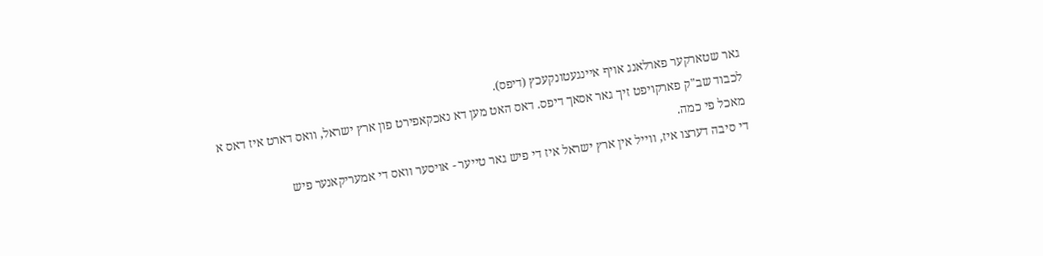גאר שטארקער פארלאנג אויף איינגעטונקעכץ (דיפס).
לכבוד שב"ק פארקויפט זיך גאר אסאך דיפס. דאס האט מען דא נאכקאפירט פון ארץ ישראל, וואס דארט איז דאס א מאכל פי כמה.
די סיבה דערצו איז, ווייל אין ארץ ישראל איז די פיש גאר טייער - אויסער וואס די אמעריקאנער פיש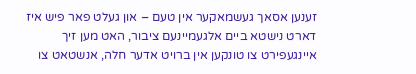זענען אסאך געשמאקער אין טעם – און געלט פאר פיש איז דארט נישטא ביים אלגעמיינעם ציבור, האט מען זיך איינגעפירט צו טונקען אין ברויט אדער חלה, אנשטאט צו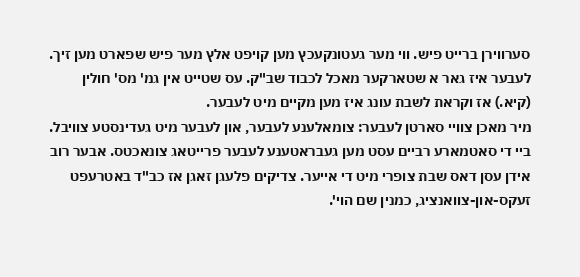סערווירן ברייט פיש. ווי מער געטונקעכץ מען קויפט אלץ מער פיש שפארט מען זיך.
לעבער איז גאר א שטארקער מאכל לכבוד שב"ק. עס שטייט אין גמ' מס' חולין (קיא.) אז וקראת לשבת עונג איז מען מקיים מיט לעבער.
מיר מאכן צוויי סארטן לעבער: צומאלענע לעבער, און לעבער מיט געדינסטע צוויבל. ביי די סאטמארע רביים עסט מען געבראטענע לעבער פרייטאג צונאכטס. אבער רוב אידן עסן דאס שבת צופרי מיט די אייער. צדיקים פלעגן זאגן אז כב"ד באטרעפט זעקס-און-צוואנציג, כמנין שם הוי'.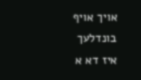אויך אויף בונדלעך איז דא א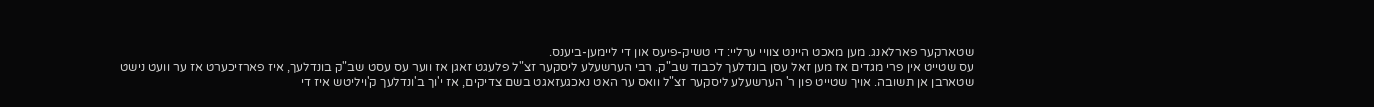שטארקער פארלאנג. מען מאכט היינט צוויי ערליי: די טשיק-פיעס און די ליימען-ביענס.
עס שטייט אין פרי מגדים אז מען זאל עסן בונדלעך לכבוד שב"ק. רבי הערשעלע ליסקער זצ"ל פלעגט זאגן אז ווער עס עסט שב"ק בונדלעך, איז פארזיכערט אז ער וועט נישט שטארבן אן תשובה. אויך שטייט פון ר' הערשעלע ליסקער זצ"ל וואס ער האט נאכגעזאגט בשם צדיקים, אז י'וך ב'ונדלעך ק'ויליטש איז די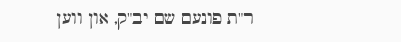ר"ת פונעם שם יב"ק, און ווען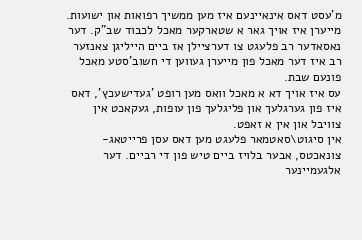מ'עסט דאס אינאיינעם איז מען ממשיך רפואות און ישועות.
מייערן איז אויך גאר א שטארקער מאכל לכבוד שב"ק. דער נאסאדער רב פלעגט צו דערציילן אז ביים הייליגן צאנזער רב איז דער מאכל פון מייערן געווען די חשוב'סטע מאכל פונעם שבת.
עס איז אויך דא א מאכל וואס מען רופט 'געדישעכץ', דאס איז פון גערגלעך און פליגלעך פון עופות, געקאכט אין צוויבל און אין א זאפט.
אין סיגוט\סאטמאר פלעגט מען דאס עסן פרייטאג-צונאכטס, אבער בלויז ביים טיש פון די רביים. דער אלגעמיינער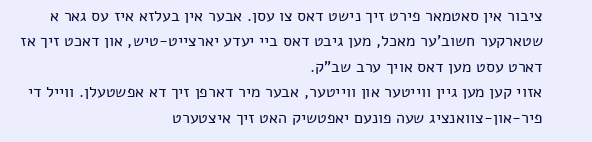ציבור אין סאטמאר פירט זיך נישט דאס צו עסן. אבער אין בעלזא איז עס גאר א שטארקער חשוב'ער מאכל, מען גיבט דאס ביי יעדע יארצייט-טיש, און דאכט זיך אז דארט עסט מען דאס אויך ערב שב"ק.
אזוי קען מען גיין ווייטער און ווייטער, אבער מיר דארפן זיך דא אפשטעלן. ווייל די פיר-און-צוואנציג שעה פונעם יאפטשיק האט זיך איצטערט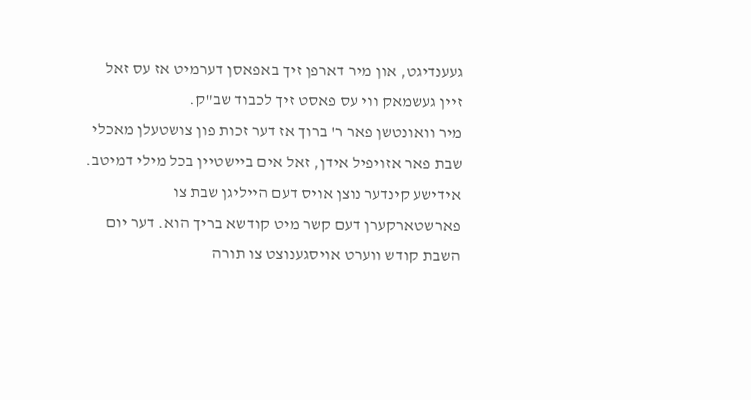געענדיגט, און מיר דארפן זיך באפאסן דערמיט אז עס זאל זיין געשמאק ווי עס פאסט זיך לכבוד שב"ק.
מיר וואונטשן פאר ר' ברוך אז דער זכות פון צושטעלן מאכלי שבת פאר אזויפיל אידן, זאל אים ביישטיין בכל מילי דמיטב.
אידישע קינדער נוצן אויס דעם הייליגן שבת צו פארשטארקערן דעם קשר מיט קודשא בריך הוא. דער יום השבת קודש ווערט אויסגענוצט צו תורה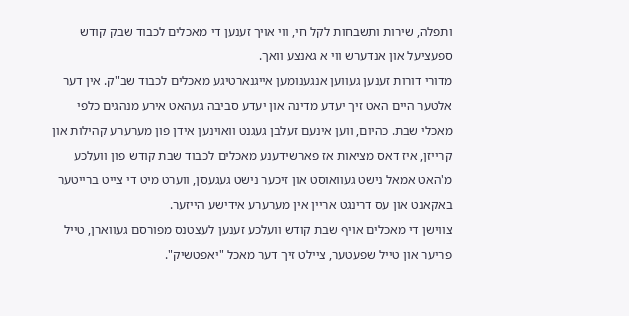ותפלה, שירות ותשבחות לקל חי, ווי אויך זענען די מאכלים לכבוד שבק קודש ספעציעל און אנדערש ווי א גאנצע וואך.
מדורי דורות זענען געווען אנגענומען אייגנארטיגע מאכלים לכבוד שב"ק. אין דער אלטער היים האט זיך יעדע מדינה און יעדע סביבה געהאט אירע מנהגים כלפי מאכלי שבת. כהיום, ווען אינעם זעלבן געגנט וואוינען אידן פון מערערע קהילות און קרייזן, איז דאס מציאות אז פארשידענע מאכלים לכבוד שבת קודש פון וועלכע מ'האט אמאל נישט געוואוסט און זיכער נישט געגעסן, ווערט מיט די צייט ברייטער באקאנט און עס דרינגט אריין אין מערערע אידישע הייזער.
צווישן די מאכלים אויף שבת קודש וועלכע זענען לעצטנס מפורסם געווארן, טייל פריער און טייל שפעטער, ציילט זיך דער מאכל "יאפטשיק".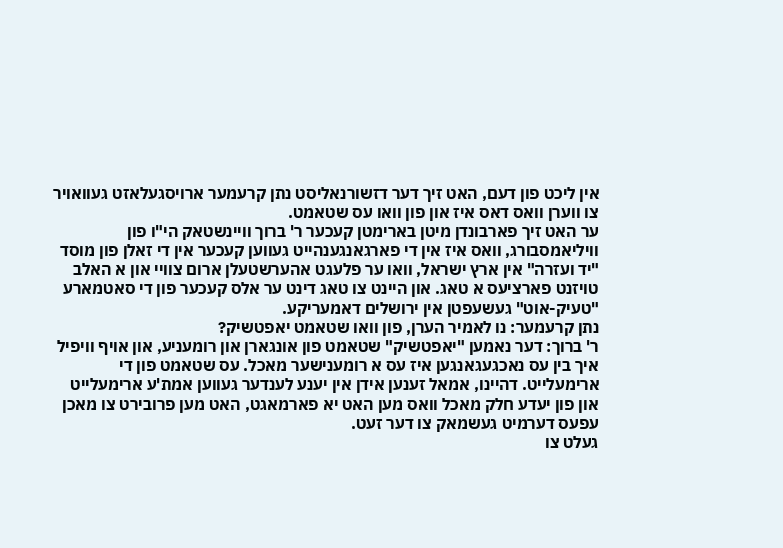אין ליכט פון דעם, האט זיך דער דזשורנאליסט נתן קרעמער ארויסגעלאזט געוואויר צו ווערן וואס דאס איז און פון וואו עס שטאמט.
ער האט זיך פארבונדן מיטן בארימטן קעכער ר' ברוך וויינשטאק הי"ו פון וויליאמסבורג, וואס איז אין די פארגאנגענהייט געווען קעכער אין די זאלן פון מוסד "יד ועזרה" אין ארץ ישראל, וואו ער פלעגט אהערשטעלן ארום צוויי און א האלב טויזנט פארציעס א טאג. און היינט צו טאג דינט ער אלס קעכער פון די סאטמארע "טעיק-אוט" געשעפטן אין ירושלים דאמעריקע.
נתן קרעמער: נו לאמיר הערן, פון וואו שטאמט יאפטשיק?
ר' ברוך: דער נאמען "יאפטשיק" שטאמט פון אונגארן און רומעניע, און אויף וויפיל איך בין עס נאכגעגאנגען איז עס א רומענישער מאכל. עס שטאמט פון די ארימעלייט. דהיינו, אמאל זענען אידן אין יענע לענדער געווען אמת'ע ארימעלייט און פון יעדע חלק מאכל וואס מען האט יא פארמאגט, האט מען פרובירט צו מאכן עפעס דערמיט געשמאק צו דער זעט.
געלט צו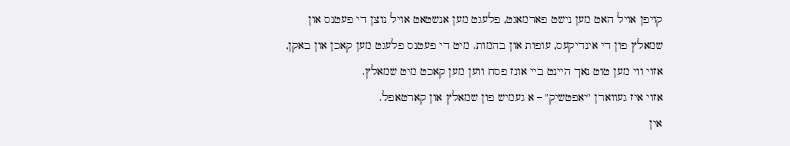קויפן אויל האט מען נישט פארמאגט, פלעגט מען אנשטאט אויל נוצן די פעטנס און שמאלץ פון די אינדיקעס, עופות און בהמות. מיט די פעטנס פלעגט מען קאכן און באקן, אזוי ווי מען טוט נאך היינט ביי אונז פסח ווען מען קאכט מיט שמאלץ.
אזוי איז געווארן "יאפטשיק" – א געמיש פון שמאלץ און קארטאפל.
אין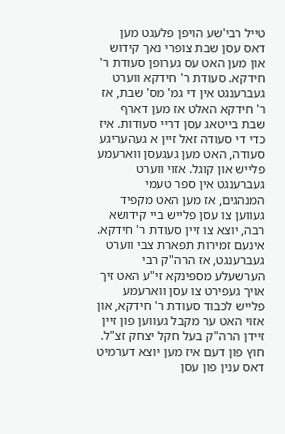טייל רבי'שע הויפן פלעגט מען דאס עסן שבת צופרי נאך קידוש און מען האט עס גערופן סעודת ר' חידקא. סעודת ר' חידקא ווערט געברענגט אין די גמ' מס' שבת, אז ר' חידקא האלט אז מען דארף שבת בייטאג עסן דריי סעודות. איז כדי די סעודה זאל זיין א געהעריגע סעודה, האט מען געגעסן ווארעמע פלייש און קוגל. אזוי ווערט געברענגט אין ספר טעמי המנהגים, אז מען האט מקפיד געווען צו עסן פלייש ביי קידושא רבה, יוצא צו זיין סעודת ר' חידקא.
אינעם זמירות תפארת צבי ווערט געברענגט, אז הרה"ק רבי הערשעלע מספינקא זי"ע האט זיך אויך געפירט צו עסן ווארעמע פלייש לכבוד סעודת ר' חידקא, און אזוי האט ער מקבל געווען פון זיין זיידן הרה"ק בעל חקל יצחק זצ"ל. חוץ פון דעם איז מען יוצא דערמיט דאס ענין פון עסן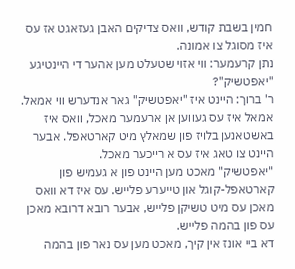חמין בשבת קודש, וואס צדיקים האבן געזאגט אז עס איז מסוגל צו אמונה.
נתן קרעמער: ווי אזוי שטעלט מען אהער די היינטיגע "יאפטשיק"?
ר' ברוך: היינט איז "יאפטשיק" גאר אנדערש ווי אמאל. אמאל איז עס געווען אן ארעמער מאכל, וואס איז באשטאנען בלויז פון שמאלץ מיט קארטאפל. אבער היינט צו טאג איז עס א רייכער מאכל.
"יאפטשיק" מאכט מען היינט פון א געמיש פון קארטאפל-קוגל און טייערע פלייש. עס איז דא וואס מאכן עס מיט טשיקן פלייש, אבער רובא דרובא מאכן עס פון בהמה פלייש.
דא ביי אונז אין קיך, מאכט מען עס נאר פון בהמה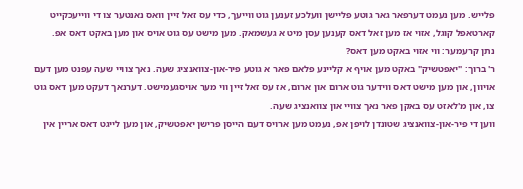פלייש. מען נעמט דערפאר גאר גוטע פליישן וועלכע זענען גוט ווייעך, כדי עס זאל זיין וואס נאנטער צו די ווייעכקייט קארטאפל קוגל, אזוי אז מען זאל דאס קענען עסן מיט א געשמאק. מען מישט עס גוט אויס און מען באקט דאס אפ.
נתן קרעמער: ווי אזוי באקט מען דאס?
ר' ברוך: "יאפטשיק" באקט מען אויף א קליינע פלאם פאר א גוטע פיר-און-צוואנציג שעה. נאך צוויי שעה עפנט מען דעם אויוון, און מען מישט דאס ווידער גוט ארום און ארום, אז עס זאל זיין ווי מער אויסגעמישט. דערנאך דעקט מען דאס גוט צו, און מ'לאזט עס באקן פאר נאך צוויי און צוואנציג שעה.
ווען די פיר-און-צוואנציג שטונדן לויפן אפ, נעמט מען ארויס דעם הייסן פרישן יאפטשיק, און מען לייגט דאס אריין אין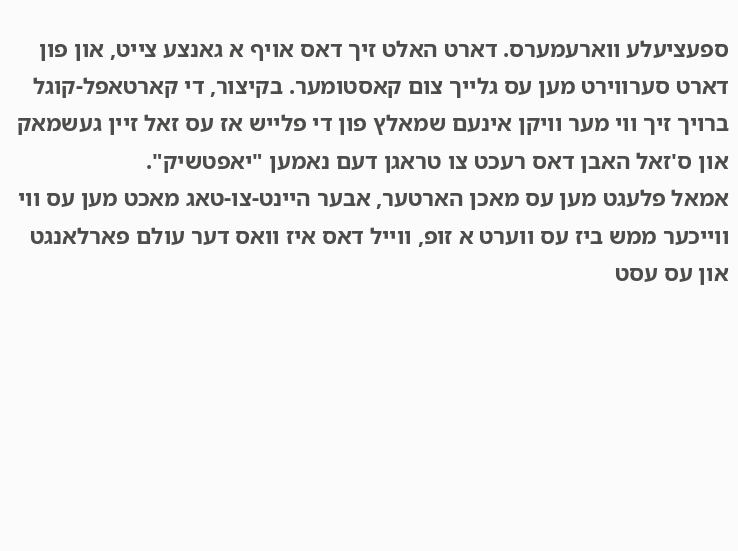ספעציעלע ווארעמערס. דארט האלט זיך דאס אויף א גאנצע צייט, און פון דארט סערווירט מען עס גלייך צום קאסטומער. בקיצור, די קארטאפל-קוגל ברויך זיך ווי מער וויקן אינעם שמאלץ פון די פלייש אז עס זאל זיין געשמאק און ס'זאל האבן דאס רעכט צו טראגן דעם נאמען "יאפטשיק".
אמאל פלעגט מען עס מאכן הארטער, אבער היינט-צו-טאג מאכט מען עס ווי ווייכער ממש ביז עס ווערט א זופ, ווייל דאס איז וואס דער עולם פארלאנגט און עס עסט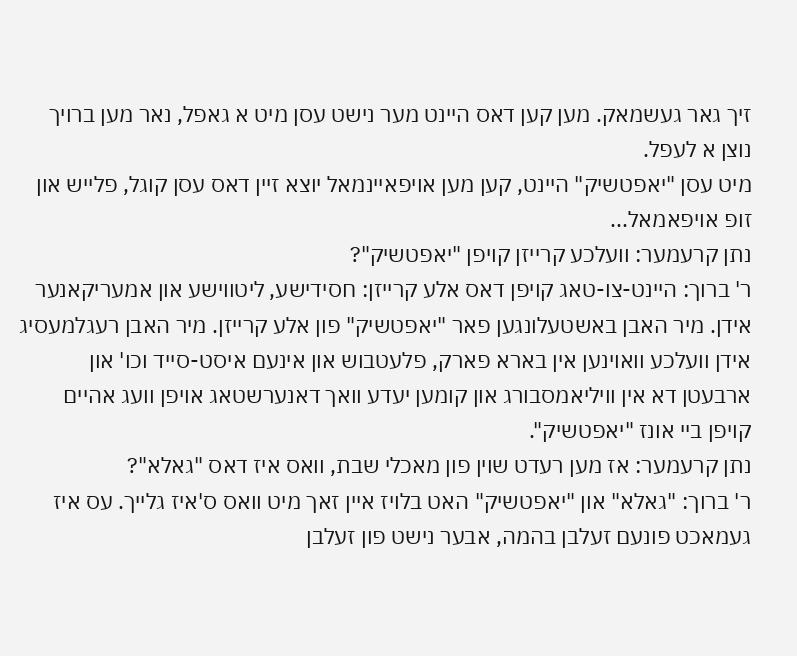זיך גאר געשמאק. מען קען דאס היינט מער נישט עסן מיט א גאפל, נאר מען ברויך נוצן א לעפל.
מיט עסן "יאפטשיק" היינט, קען מען אויפאיינמאל יוצא זיין דאס עסן קוגל, פלייש און זופ אויפאמאל...
נתן קרעמער: וועלכע קרייזן קויפן "יאפטשיק"?
ר' ברוך: היינט-צו-טאג קויפן דאס אלע קרייזן: חסידישע, ליטווישע און אמעריקאנער אידן. מיר האבן באשטעלונגען פאר "יאפטשיק" פון אלע קרייזן. מיר האבן רעגלמעסיג אידן וועלכע וואוינען אין בארא פארק, פלעטבוש און אינעם איסט-סייד וכו' און ארבעטן דא אין וויליאמסבורג און קומען יעדע וואך דאנערשטאג אויפן וועג אהיים קויפן ביי אונז "יאפטשיק".
נתן קרעמער: אז מען רעדט שוין פון מאכלי שבת, וואס איז דאס "גאלא"?
ר' ברוך: "גאלא" און "יאפטשיק" האט בלויז איין זאך מיט וואס ס'איז גלייך. עס איז געמאכט פונעם זעלבן בהמה, אבער נישט פון זעלבן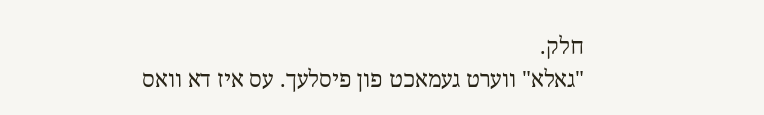חלק.
"גאלא" ווערט געמאכט פון פיסלעך. עס איז דא וואס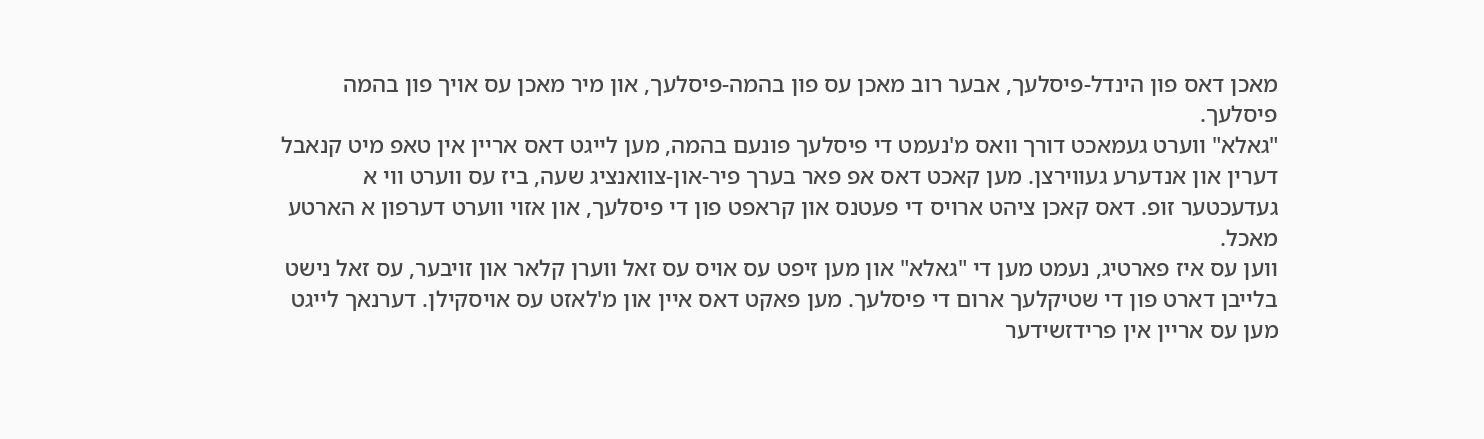מאכן דאס פון הינדל-פיסלעך, אבער רוב מאכן עס פון בהמה-פיסלעך, און מיר מאכן עס אויך פון בהמה פיסלעך.
"גאלא" ווערט געמאכט דורך וואס מ'נעמט די פיסלעך פונעם בהמה, מען לייגט דאס אריין אין טאפ מיט קנאבל דערין און אנדערע געווירצן. מען קאכט דאס אפ פאר בערך פיר-און-צוואנציג שעה, ביז עס ווערט ווי א געדעכטער זופ. דאס קאכן ציהט ארויס די פעטנס און קראפט פון די פיסלעך, און אזוי ווערט דערפון א הארטע מאכל.
ווען עס איז פארטיג, נעמט מען די "גאלא" און מען זיפט עס אויס עס זאל ווערן קלאר און זויבער, עס זאל נישט בלייבן דארט פון די שטיקלעך ארום די פיסלעך. מען פאקט דאס איין און מ'לאזט עס אויסקילן. דערנאך לייגט מען עס אריין אין פרידזשידער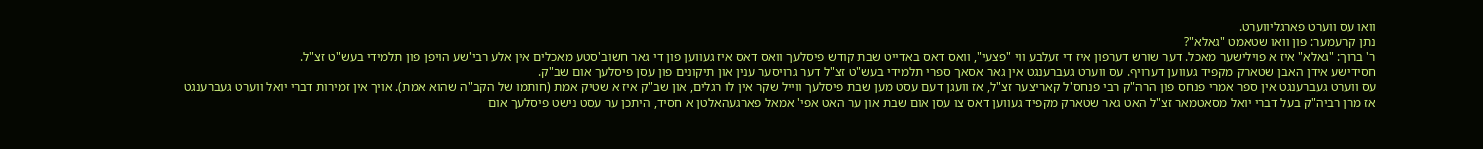וואו עס ווערט פארגליווערט.
נתן קרעמער: פון וואו שטאמט "גאלא"?
ר' ברוך: "גאלא" איז א פוילישער מאכל. דער שורש דערפון איז די זעלבע ווי "פצעי", וואס דאס באדייט שבת קודש פיסלעך וואס דאס איז געווען פון די גאר חשוב'סטע מאכלים אין אלע רבי'שע הויפן פון תלמידי בעש"ט זצ"ל.
חסידישע אידן האבן שטארק מקפיד געווען דערויף. עס ווערט געברענגט אין גאר אסאך ספרי תלמידי בעש"ט זצ"ל דער גרויסער ענין און תיקונים פון עסן פיסלעך אום שב"ק.
עס ווערט געברענגט אין ספר אמרי פנחס פון הרה"ק רבי פנחס'ל קאריצער זצ"ל, אז וועגן דעם עסט מען שבת פיסלעך ווייל שקר אין לו רגלים, און שב"ק איז א שטיק אמת (חותמו של הקב"ה שהוא אמת). אויך אין זמירות דברי יואל ווערט געברענגט אז מרן רביה"ק בעל דברי יואל מסאטמאר זצ"ל האט גאר שטארק מקפיד געווען דאס צו עסן אום שבת און ער האט אפי' אמאל פארגעהאלטן א חסיד, היתכן ער עסט נישט פיסלעך אום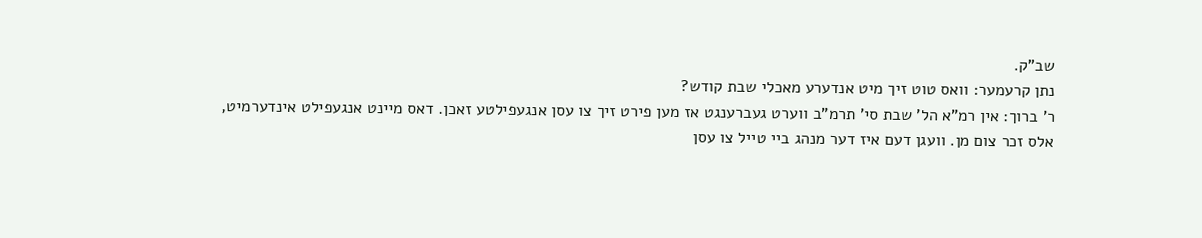שב"ק.
נתן קרעמער: וואס טוט זיך מיט אנדערע מאכלי שבת קודש?
ר' ברוך: אין רמ"א הל' שבת סי' תרמ"ב ווערט געברענגט אז מען פירט זיך צו עסן אנגעפילטע זאכן. דאס מיינט אנגעפילט אינדערמיט, אלס זכר צום מן. וועגן דעם איז דער מנהג ביי טייל צו עסן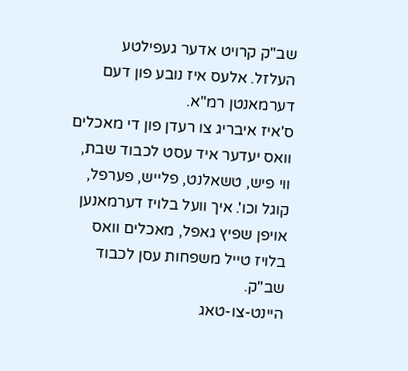שב"ק קרויט אדער געפילטע העלזל. אלעס איז נובע פון דעם דערמאנטן רמ"א.
ס'איז איבריג צו רעדן פון די מאכלים וואס יעדער איד עסט לכבוד שבת, ווי פיש, טשאלנט, פלייש, פערפל, קוגל וכו'. איך וועל בלויז דערמאנען אויפן שפיץ גאפל, מאכלים וואס בלויז טייל משפחות עסן לכבוד שב"ק.
היינט-צו-טאג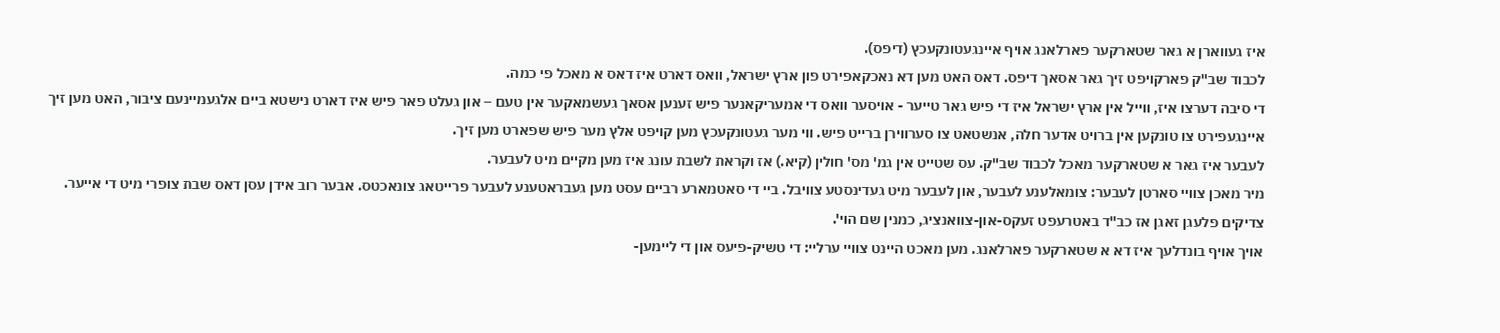איז געווארן א גאר שטארקער פארלאנג אויף איינגעטונקעכץ (דיפס).
לכבוד שב"ק פארקויפט זיך גאר אסאך דיפס. דאס האט מען דא נאכקאפירט פון ארץ ישראל, וואס דארט איז דאס א מאכל פי כמה.
די סיבה דערצו איז, ווייל אין ארץ ישראל איז די פיש גאר טייער - אויסער וואס די אמעריקאנער פיש זענען אסאך געשמאקער אין טעם – און געלט פאר פיש איז דארט נישטא ביים אלגעמיינעם ציבור, האט מען זיך איינגעפירט צו טונקען אין ברויט אדער חלה, אנשטאט צו סערווירן ברייט פיש. ווי מער געטונקעכץ מען קויפט אלץ מער פיש שפארט מען זיך.
לעבער איז גאר א שטארקער מאכל לכבוד שב"ק. עס שטייט אין גמ' מס' חולין (קיא.) אז וקראת לשבת עונג איז מען מקיים מיט לעבער.
מיר מאכן צוויי סארטן לעבער: צומאלענע לעבער, און לעבער מיט געדינסטע צוויבל. ביי די סאטמארע רביים עסט מען געבראטענע לעבער פרייטאג צונאכטס. אבער רוב אידן עסן דאס שבת צופרי מיט די אייער. צדיקים פלעגן זאגן אז כב"ד באטרעפט זעקס-און-צוואנציג, כמנין שם הוי'.
אויך אויף בונדלעך איז דא א שטארקער פארלאנג. מען מאכט היינט צוויי ערליי: די טשיק-פיעס און די ליימען-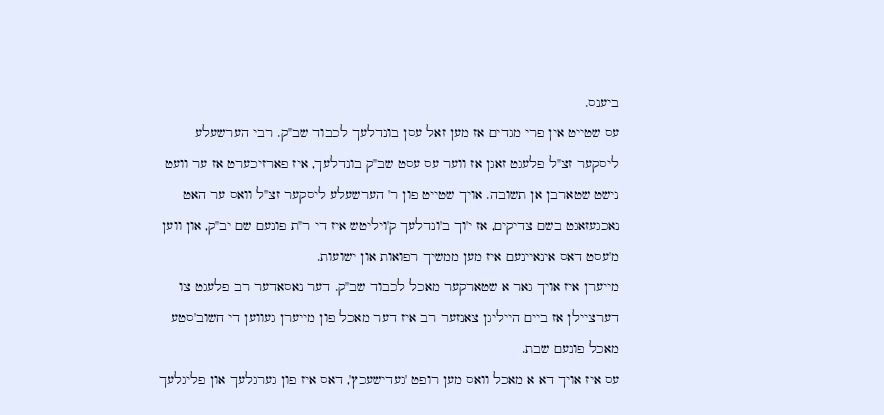ביענס.
עס שטייט אין פרי מגדים אז מען זאל עסן בונדלעך לכבוד שב"ק. רבי הערשעלע ליסקער זצ"ל פלעגט זאגן אז ווער עס עסט שב"ק בונדלעך, איז פארזיכערט אז ער וועט נישט שטארבן אן תשובה. אויך שטייט פון ר' הערשעלע ליסקער זצ"ל וואס ער האט נאכגעזאגט בשם צדיקים, אז י'וך ב'ונדלעך ק'ויליטש איז די ר"ת פונעם שם יב"ק, און ווען מ'עסט דאס אינאיינעם איז מען ממשיך רפואות און ישועות.
מייערן איז אויך גאר א שטארקער מאכל לכבוד שב"ק. דער נאסאדער רב פלעגט צו דערציילן אז ביים הייליגן צאנזער רב איז דער מאכל פון מייערן געווען די חשוב'סטע מאכל פונעם שבת.
עס איז אויך דא א מאכל וואס מען רופט 'געדישעכץ', דאס איז פון גערגלעך און פליגלעך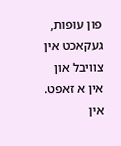פון עופות, געקאכט אין צוויבל און אין א זאפט.
אין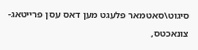סיגוט\סאטמאר פלעגט מען דאס עסן פרייטאג-צונאכטס,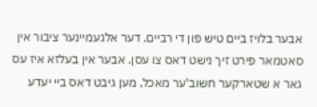אבער בלויז ביים טיש פון די רביים. דער אלגעמיינער ציבור אין סאטמאר פירט זיך נישט דאס צו עסן. אבער אין בעלזא איז עס גאר א שטארקער חשוב'ער מאכל, מען גיבט דאס ביי יעדע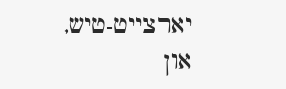יארצייט-טיש, און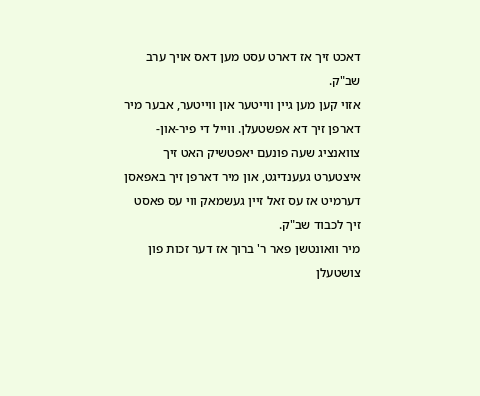דאכט זיך אז דארט עסט מען דאס אויך ערב שב"ק.
אזוי קען מען גיין ווייטער און ווייטער, אבער מיר דארפן זיך דא אפשטעלן. ווייל די פיר-און-צוואנציג שעה פונעם יאפטשיק האט זיך איצטערט געענדיגט, און מיר דארפן זיך באפאסן דערמיט אז עס זאל זיין געשמאק ווי עס פאסט זיך לכבוד שב"ק.
מיר וואונטשן פאר ר' ברוך אז דער זכות פון צושטעלן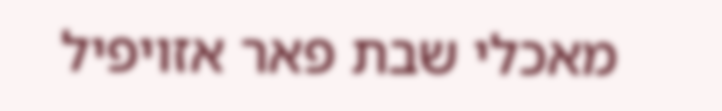מאכלי שבת פאר אזויפיל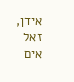אידן, זאל אים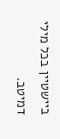ביישטיין בכל מילי דמיטב.